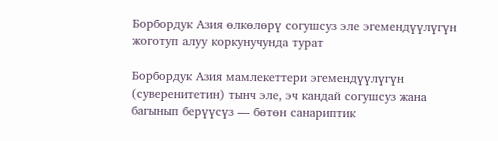Борбордук Азия өлкөлөрү согушсуз эле эгемендүүлүгүн жоготуп алуу коркунучунда турат

Борбордук Азия мамлекеттери эгемендүүлүгүн (суверенитетин) тынч эле, эч кандай согушсуз жана багынып берүүсүз — бөтөн санариптик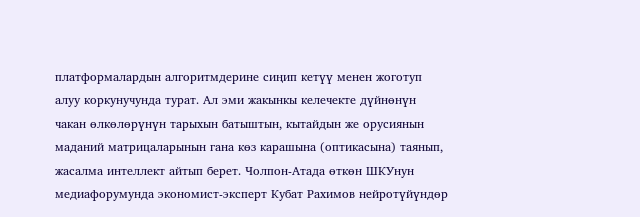платформалардын алгоритмдерине сиңип кетүү менен жоготуп алуу коркунучунда турат. Ал эми жакынкы келечекте дүйнөнүн чакан өлкөлөрүнүн тарыхын батыштын, кытайдын же орусиянын маданий матрицаларынын гана көз карашына (оптикасына) таянып, жасалма интеллект айтып берет. Чолпон-Атада өткөн ШКУнун медиафорумунда экономист-эксперт Кубат Рахимов нейротүйүндөр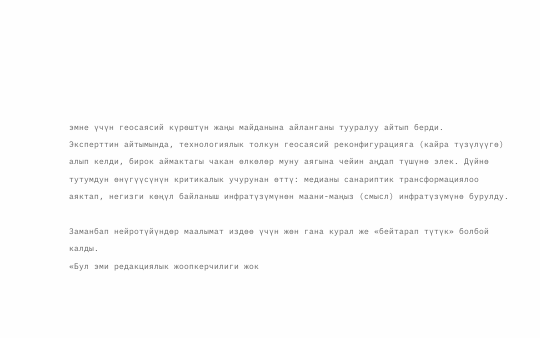эмне үчүн геосаясий күрөштүн жаңы майданына айланганы тууралуу айтып берди.
Эксперттин айтымында, технологиялык толкун геосаясий реконфигурацияга (кайра түзүлүүгө) алып келди, бирок аймактагы чакан өлкөлөр муну аягына чейин аңдап түшүнө элек. Дүйнө тутумдун өнүгүүсүнүн критикалык учурунан өттү: медианы санариптик трансформациялоо аяктап, негизги көңүл байланыш инфратүзүмүнөн маани-маңыз (смысл) инфратүзүмүнө бурулду.

Заманбап нейротүйүндөр маалымат издөө үчүн жөн гана курал же «бейтарап түтүк» болбой калды.
«Бул эми редакциялык жоопкерчилиги жок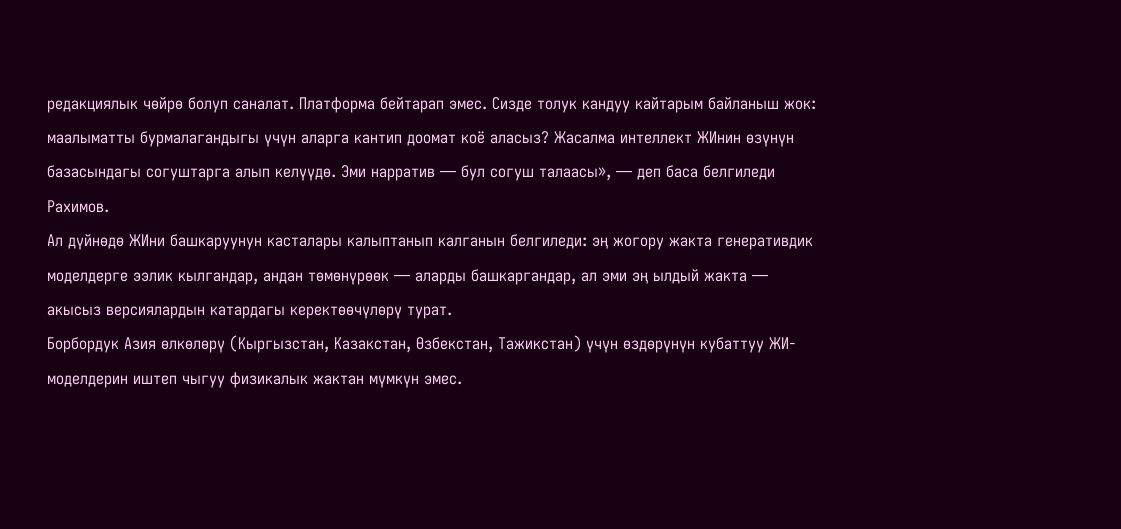редакциялык чөйрө болуп саналат. Платформа бейтарап эмес. Сизде толук кандуу кайтарым байланыш жок: маалыматты бурмалагандыгы үчүн аларга кантип доомат коё аласыз? Жасалма интеллект ЖИнин өзүнүн базасындагы согуштарга алып келүүдө. Эми нарратив — бул согуш талаасы», — деп баса белгиледи Рахимов.
Ал дүйнөдө ЖИни башкаруунун касталары калыптанып калганын белгиледи: эң жогору жакта генеративдик моделдерге ээлик кылгандар, андан төмөнүрөөк — аларды башкаргандар, ал эми эң ылдый жакта — акысыз версиялардын катардагы керектөөчүлөрү турат.
Борбордук Азия өлкөлөрү (Кыргызстан, Казакстан, Өзбекстан, Тажикстан) үчүн өздөрүнүн кубаттуу ЖИ-моделдерин иштеп чыгуу физикалык жактан мүмкүн эмес.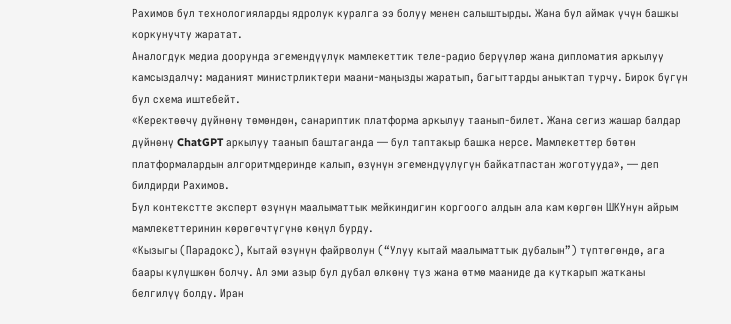Рахимов бул технологияларды ядролук куралга ээ болуу менен салыштырды. Жана бул аймак үчүн башкы коркунучту жаратат.
Аналогдук медиа доорунда эгемендүүлүк мамлекеттик теле-радио берүүлөр жана дипломатия аркылуу камсыздалчу: маданият министрликтери маани-маңызды жаратып, багыттарды аныктап турчу. Бирок бүгүн бул схема иштебейт.
«Керектөөчү дүйнөнү төмөндөн, санариптик платформа аркылуу таанып-билет. Жана сегиз жашар балдар дүйнөнү ChatGPT аркылуу таанып баштаганда — бул таптакыр башка нерсе. Мамлекеттер бөтөн платформалардын алгоритмдеринде калып, өзүнүн эгемендүүлүгүн байкатпастан жоготууда», — деп билдирди Рахимов.
Бул контекстте эксперт өзүнүн маалыматтык мейкиндигин коргоого алдын ала кам көргөн ШКУнун айрым мамлекеттеринин көрөгөчтүгүнө көңүл бурду.
«Кызыгы (Парадокс), Кытай өзүнүн файрволун (“Улуу кытай маалыматтык дубалын”) түптөгөндө, ага баары күлүшкөн болчу. Ал эми азыр бул дубал өлкөнү түз жана өтмө мааниде да куткарып жатканы белгилүү болду. Иран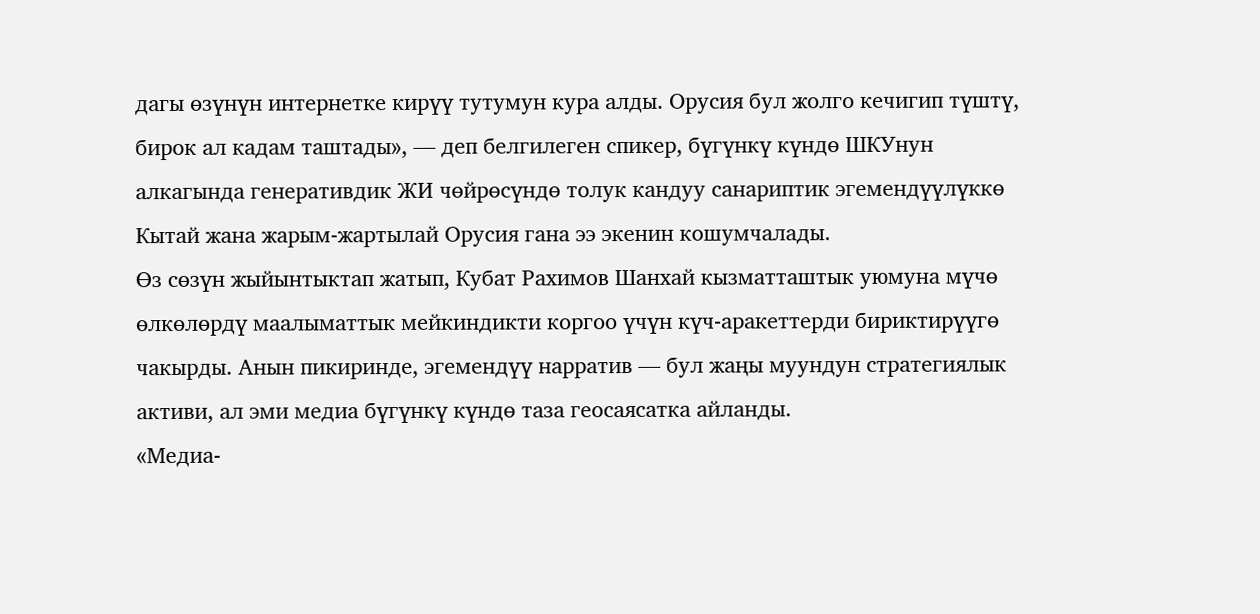дагы өзүнүн интернетке кирүү тутумун кура алды. Орусия бул жолго кечигип түштү, бирок ал кадам таштады», — деп белгилеген спикер, бүгүнкү күндө ШКУнун алкагында генеративдик ЖИ чөйрөсүндө толук кандуу санариптик эгемендүүлүккө Кытай жана жарым-жартылай Орусия гана ээ экенин кошумчалады.
Өз сөзүн жыйынтыктап жатып, Кубат Рахимов Шанхай кызматташтык уюмуна мүчө өлкөлөрдү маалыматтык мейкиндикти коргоо үчүн күч-аракеттерди бириктирүүгө чакырды. Анын пикиринде, эгемендүү нарратив — бул жаңы муундун стратегиялык активи, ал эми медиа бүгүнкү күндө таза геосаясатка айланды.
«Медиа-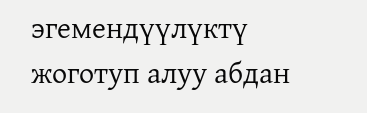эгемендүүлүктү жоготуп алуу абдан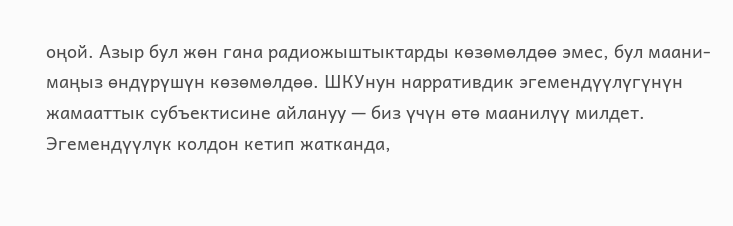оңой. Азыр бул жөн гана радиожыштыктарды көзөмөлдөө эмес, бул маани-маңыз өндүрүшүн көзөмөлдөө. ШКУнун нарративдик эгемендүүлүгүнүн жамааттык субъектисине айлануу — биз үчүн өтө маанилүү милдет. Эгемендүүлүк колдон кетип жатканда,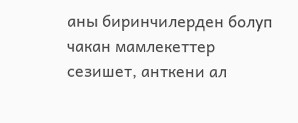аны биринчилерден болуп чакан мамлекеттер сезишет, анткени ал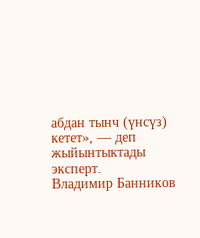абдан тынч (үнсүз) кетет», — деп жыйынтыктады эксперт.
Владимир Банников